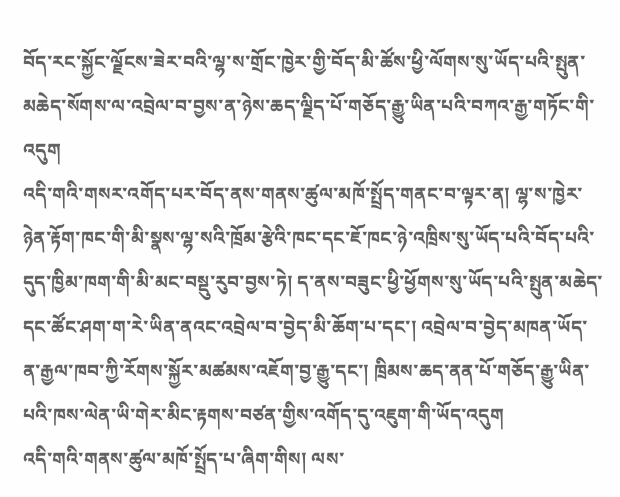བོད་རང་སྐྱོང་ལྗོངས་ཟེར་བའི་ལྷ་ས་གྲོང་ཁྱེར་གྱི་བོད་མི་ཚོས་ཕྱི་ལོགས་སུ་ཡོད་པའི་སྤུན་མཆེད་སོགས་ལ་འབྲེལ་བ་བྱས་ན་ཉེས་ཆད་ལྗིད་པོ་གཅོད་རྒྱུ་ཡིན་པའི་བཀའ་རྒྱ་གཏོང་གི་འདུག
འདི་གའི་གསར་འགོད་པར་བོད་ནས་གནས་ཚུལ་མཁོ་སྤྲོད་གནང་བ་ལྟར་ན། ལྷ་ས་ཁྱེར་ཉེན་རྟོག་ཁང་གི་མི་སྣས་ལྷ་སའི་ཁྲོམ་རྩེའི་ཁང་དང་ཇོ་ཁང་ཉེ་འཁྲིས་སུ་ཡོད་པའི་བོད་པའི་དུད་ཁྱིམ་ཁག་གི་མི་མང་བསྡུ་རུབ་བྱས་ཏེ། ད་ནས་བཟུང་ཕྱི་ཕྱོགས་སུ་ཡོད་པའི་སྤུན་མཆེད་དང་ཚོང་ཤག་ག་རེ་ཡིན་ནའང་འབྲེལ་བ་བྱེད་མི་ཆོག་པ་དང་། འབྲེལ་བ་བྱེད་མཁན་ཡོད་ན་རྒྱལ་ཁབ་ཀྱི་རོགས་སྐྱོར་མཚམས་འཇོག་བྱ་རྒྱུ་དང་། ཁྲིམས་ཆད་ནན་པོ་གཅོད་རྒྱུ་ཡིན་པའི་ཁས་ལེན་ཡི་གེར་མིང་རྟགས་བཙན་གྱིས་འགོད་དུ་འཇུག་གི་ཡོད་འདུག
འདི་གའི་གནས་ཚུལ་མཁོ་སྤྲོད་པ་ཞིག་གིས། ལས་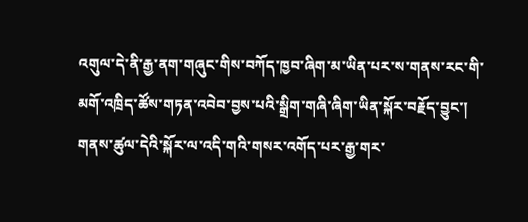འགུལ་དེ་ནི་རྒྱ་ནག་གཞུང་གིས་བཀོད་ཁྱབ་ཞིག་མ་ཡིན་པར་ས་གནས་རང་གི་མགོ་འཁྲིད་ཚོས་གཏན་འབེབ་བྱས་པའི་སྒྲིག་གཞི་ཞིག་ཡིན་སྐོར་བརྗོད་བྱུང་།
གནས་ཚུལ་དེའི་སྐོར་ལ་འདི་གའི་གསར་འགོད་པར་རྒྱ་གར་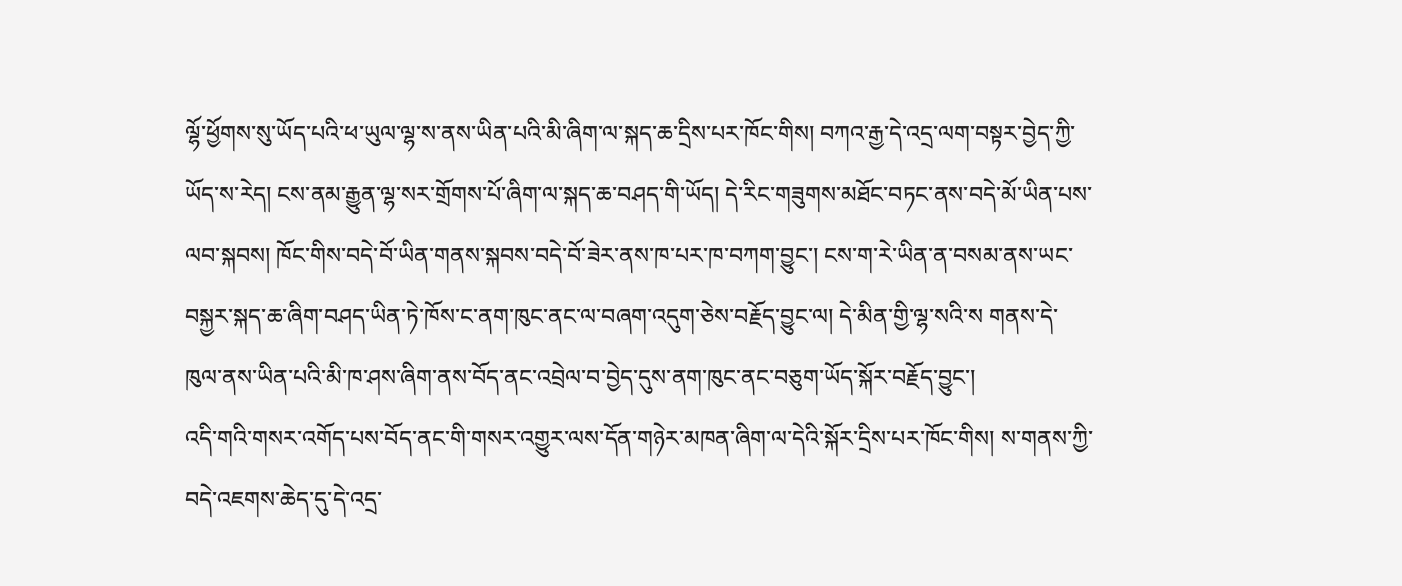ལྷོ་ཕྱོགས་སུ་ཡོད་པའི་ཕ་ཡུལ་ལྷ་ས་ནས་ཡིན་པའི་མི་ཞིག་ལ་སྐད་ཆ་དྲིས་པར་ཁོང་གིས། བཀའ་རྒྱ་དེ་འདྲ་ལག་བསྟར་བྱེད་ཀྱི་ཡོད་ས་རེད། ངས་ནམ་རྒྱུན་ལྷ་སར་གྲོགས་པོ་ཞིག་ལ་སྐད་ཆ་བཤད་གི་ཡོད། དེ་རིང་གཟུགས་མཐོང་བཏང་ནས་བདེ་མོ་ཡིན་པས་ལབ་སྐབས། ཁོང་གིས་བདེ་བོ་ཡིན་གནས་སྐབས་བདེ་བོ་ཟེར་ནས་ཁ་པར་ཁ་བཀག་བྱུང་། ངས་ག་རེ་ཡིན་ན་བསམ་ནས་ཡང་བསྐྱར་སྐད་ཆ་ཞིག་བཤད་ཡིན་ཏེ་ཁོས་ང་ནག་ཁུང་ནང་ལ་བཞག་འདུག་ཅེས་བརྗོད་བྱུང་ལ། དེ་མིན་གྱི་ལྷ་སའི་ས གནས་དེ་ཁུལ་ནས་ཡིན་པའི་མི་ཁ་ཤས་ཞིག་ནས་བོད་ནང་འབྲེལ་བ་བྱེད་དུས་ནག་ཁུང་ནང་བཅུག་ཡོད་སྐོར་བརྗོད་བྱུང་།
འདི་གའི་གསར་འགོད་པས་བོད་ནང་གི་གསར་འགྱུར་ལས་དོན་གཉེར་མཁན་ཞིག་ལ་དེའི་སྐོར་དྲིས་པར་ཁོང་གིས། ས་གནས་ཀྱི་བདེ་འཇགས་ཆེད་དུ་དེ་འདྲ་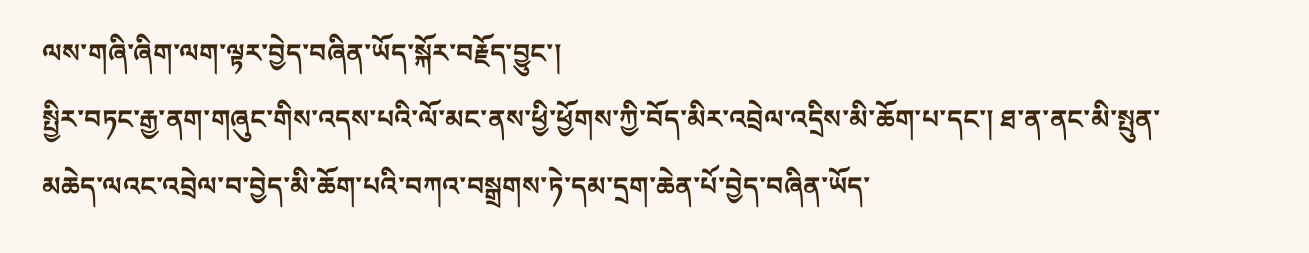ལས་གཞི་ཞིག་ལག་ལྟར་བྱེད་བཞིན་ཡོད་སྐོར་བརྗོད་བྱུང་།
སྤྱིར་བཏང་རྒྱ་ནག་གཞུང་གིས་འདས་པའི་ལོ་མང་ནས་ཕྱི་ཕྱོགས་ཀྱི་བོད་མིར་འབྲེལ་འདྲིས་མི་ཆོག་པ་དང་། ཐ་ན་ནང་མི་སྤུན་མཆེད་ལའང་འབྲེལ་བ་བྱེད་མི་ཆོག་པའི་བཀའ་བསྒྲགས་ཏེ་དམ་དྲག་ཆེན་པོ་བྱེད་བཞིན་ཡོད་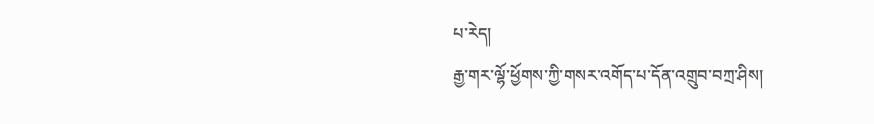པ་རེད།
རྒྱ་གར་ལྷོ་ཕྱོགས་ཀྱི་གསར་འགོད་པ་དོན་འགྲུབ་བཀྲ་ཤིས།